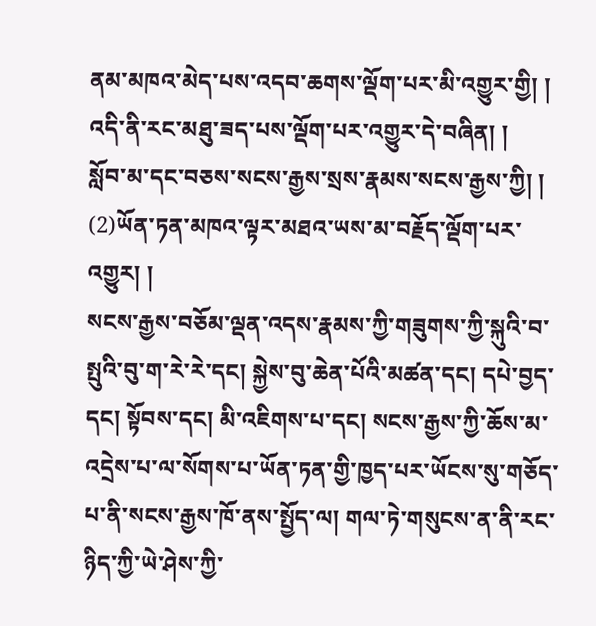ནམ་མཁའ་མེད་པས་འདབ་ཆགས་ལྡོག་པར་མི་འགྱུར་གྱི། །
འདི་ནི་རང་མཐུ་ཟད་པས་ལྡོག་པར་འགྱུར་དེ་བཞིན། །
སློབ་མ་དང་བཅས་སངས་རྒྱས་སྲས་རྣམས་སངས་རྒྱས་ཀྱི། །
(2)ཡོན་ཏན་མཁའ་ལྟར་མཐའ་ཡས་མ་བརྗོད་ལྡོག་པར་འགྱུར། །
སངས་རྒྱས་བཅོམ་ལྡན་འདས་རྣམས་ཀྱི་གཟུགས་ཀྱི་སྐུའི་བ་སྤུའི་བུ་ག་རེ་རེ་དང། སྐྱེས་བུ་ཆེན་པོའི་མཚན་དང། དཔེ་བྱད་དང། སྟོབས་དང། མི་འཇིགས་པ་དང། སངས་རྒྱས་ཀྱི་ཆོས་མ་འདྲེས་པ་ལ་སོགས་པ་ཡོན་ཏན་གྱི་ཁྱད་པར་ཡོངས་སུ་གཅོད་པ་ནི་སངས་རྒྱས་ཁོ་ནས་སྤྱོད་ལ། གལ་ཏེ་གསུངས་ན་ནི་རང་ཉིད་ཀྱི་ཡེ་ཤེས་ཀྱི་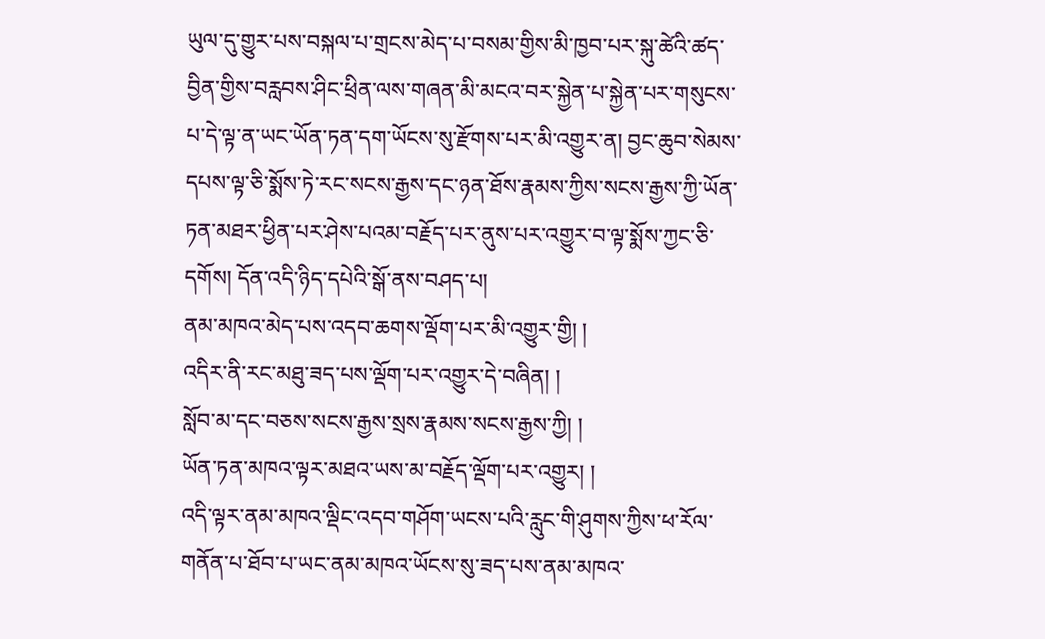ཡུལ་དུ་གྱུར་པས་བསྐལ་པ་གྲངས་མེད་པ་བསམ་གྱིས་མི་ཁྱབ་པར་སྐུ་ཚེའི་ཚད་བྱིན་གྱིས་བརླབས་ཤིང་ཕྲིན་ལས་གཞན་མི་མངའ་བར་སྐྱེན་པ་སྐྱེན་པར་གསུངས་པ་དེ་ལྟ་ན་ཡང་ཡོན་ཏན་དག་ཡོངས་སུ་རྫོགས་པར་མི་འགྱུར་ན། བྱང་ཆུབ་སེམས་དཔས་ལྟ་ཅི་སྨོས་ཏེ་རང་སངས་རྒྱས་དང་ཉན་ཐོས་རྣམས་ཀྱིས་སངས་རྒྱས་ཀྱི་ཡོན་ཏན་མཐར་ཕྱིན་པར་ཤེས་པའམ་བརྗོད་པར་ནུས་པར་འགྱུར་བ་ལྟ་སྨོས་ཀྱང་ཅི་དགོས། དོན་འདི་ཉིད་དཔེའི་སྒོ་ནས་བཤད་པ།
ནམ་མཁའ་མེད་པས་འདབ་ཆགས་ལྡོག་པར་མི་འགྱུར་གྱི། །
འདིར་ནི་རང་མཐུ་ཟད་པས་ལྡོག་པར་འགྱུར་དེ་བཞིན། །
སློབ་མ་དང་བཅས་སངས་རྒྱས་སྲས་རྣམས་སངས་རྒྱས་ཀྱི། །
ཡོན་ཏན་མཁའ་ལྟར་མཐའ་ཡས་མ་བརྗོད་ལྡོག་པར་འགྱུར། །
འདི་ལྟར་ནམ་མཁའ་ལྡིང་འདབ་གཤོག་ཡངས་པའི་རླུང་གི་ཤུགས་ཀྱིས་ཕ་རོལ་གནོན་པ་ཐོབ་པ་ཡང་ནམ་མཁའ་ཡོངས་སུ་ཟད་པས་ནམ་མཁའ་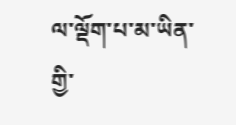ལ་ལྡོག་པ་མ་ཡིན་གྱི་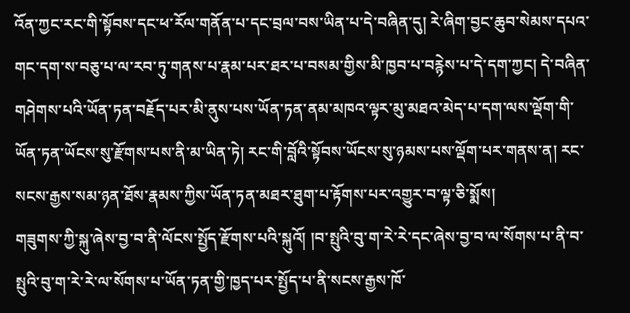འོན་ཀྱང་རང་གི་སྟོབས་དང་ཕ་རོལ་གནོན་པ་དང་བྲལ་བས་ཡིན་པ་དེ་བཞིན་དུ། རེ་ཞིག་བྱང་ཆུབ་སེམས་དཔའ་གང་དག་ས་བཅུ་པ་ལ་རབ་ཏུ་གནས་པ་རྣམ་པར་ཐར་པ་བསམ་གྱིས་མི་ཁྱབ་པ་བརྙེས་པ་དེ་དག་ཀྱང། དེ་བཞིན་གཤེགས་པའི་ཡོན་ཏན་བརྗོད་པར་མི་ནུས་པས་ཡོན་ཏན་ནམ་མཁའ་ལྟར་མུ་མཐའ་མེད་པ་དག་ལས་ལྡོག་གི་ཡོན་ཏན་ཡོངས་སུ་རྫོགས་པས་ནི་མ་ཡིན་ཏེ། རང་གི་བློའི་སྟོབས་ཡོངས་སུ་ཉམས་པས་ལྡོག་པར་གནས་ན། རང་སངས་རྒྱས་སམ་ཉན་ཐོས་རྣམས་ཀྱིས་ཡོན་ཏན་མཐར་ཐུག་པ་རྟོགས་པར་འགྱུར་བ་ལྟ་ཅི་སྨོས།
གཟུགས་ཀྱི་སྐུ་ཞེས་བྱ་བ་ནི་ལོངས་སྤྱོད་རྫོགས་པའི་སྐུའོ། །བ་སྤུའི་བུ་ག་རེ་རེ་དང་ཞེས་བྱ་བ་ལ་སོགས་པ་ནི་བ་སྤུའི་བུ་ག་རེ་རེ་ལ་སོགས་པ་ཡོན་ཏན་གྱི་ཁྱད་པར་སྤྱོད་པ་ནི་སངས་རྒྱས་ཁོ་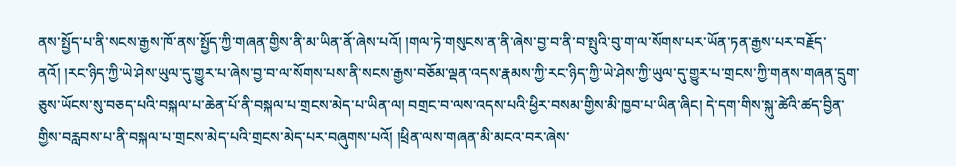ནས་སྤྱོད་པ་ནི་སངས་རྒྱས་ཁོ་ནས་སྤྱོད་ཀྱི་གཞན་གྱིས་ནི་མ་ཡིན་ནོ་ཞེས་པའོ། །གལ་ཏེ་གསུངས་ན་ནི་ཞེས་བྱ་བ་ནི་བ་སྤུའི་བུ་ག་ལ་སོགས་པར་ཡོན་ཏན་རྒྱས་པར་བརྗོད་ནའོ། །རང་ཉིད་ཀྱི་ཡེ་ཤེས་ཡུལ་དུ་གྱུར་པ་ཞེས་བྱ་བ་ལ་སོགས་པས་ནི་སངས་རྒྱས་བཅོམ་ལྡན་འདས་རྣམས་ཀྱི་རང་ཉིད་ཀྱི་ཡེ་ཤེས་ཀྱི་ཡུལ་དུ་གྱུར་པ་གྲངས་ཀྱི་གནས་གཞན་དྲུག་ཅུས་ཡོངས་སུ་བཅད་པའི་བསྐལ་པ་ཆེན་པོ་ནི་བསྐལ་པ་གྲངས་མེད་པ་ཡིན་ལ། བགྲང་བ་ལས་འདས་པའི་ཕྱིར་བསམ་གྱིས་མི་ཁྱབ་པ་ཡིན་ཞིང། དེ་དག་གིས་སྐུ་ཚེའི་ཚད་བྱིན་གྱིས་བརླབས་པ་ནི་བསྐལ་པ་གྲངས་མེད་པའི་གྲངས་མེད་པར་བཞུགས་པའོ། །ཕྲིན་ལས་གཞན་མི་མངའ་བར་ཞེས་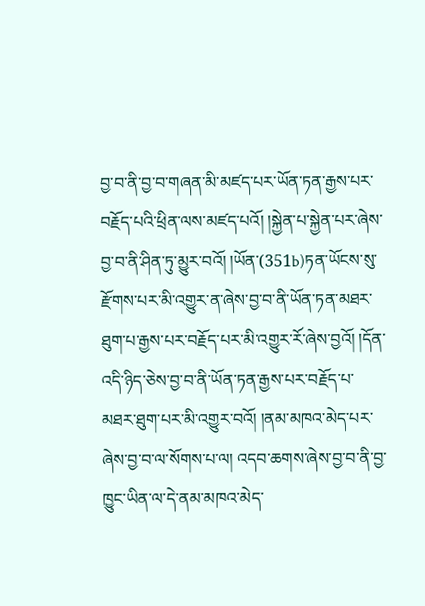བྱ་བ་ནི་བྱ་བ་གཞན་མི་མཛད་པར་ཡོན་ཏན་རྒྱས་པར་བརྗོད་པའི་ཕྲིན་ལས་མཛད་པའོ། །སྐྱེན་པ་སྐྱེན་པར་ཞེས་བྱ་བ་ནི་ཤིན་ཏུ་མྱུར་བའོ། །ཡོན་(351b)ཏན་ཡོངས་སུ་རྫོགས་པར་མི་འགྱུར་ན་ཞེས་བྱ་བ་ནི་ཡོན་ཏན་མཐར་ཐུག་པ་རྒྱས་པར་བརྗོད་པར་མི་འགྱུར་རོ་ཞེས་བྱའོ། །དོན་འདི་ཉིད་ཅེས་བྱ་བ་ནི་ཡོན་ཏན་རྒྱས་པར་བརྗོད་པ་མཐར་ཐུག་པར་མི་འགྱུར་བའོ། །ནམ་མཁའ་མེད་པར་ཞེས་བྱ་བ་ལ་སོགས་པ་ལ། འདབ་ཆགས་ཞེས་བྱ་བ་ནི་བྱ་ཁྱུང་ཡིན་ལ་དེ་ནམ་མཁའ་མེད་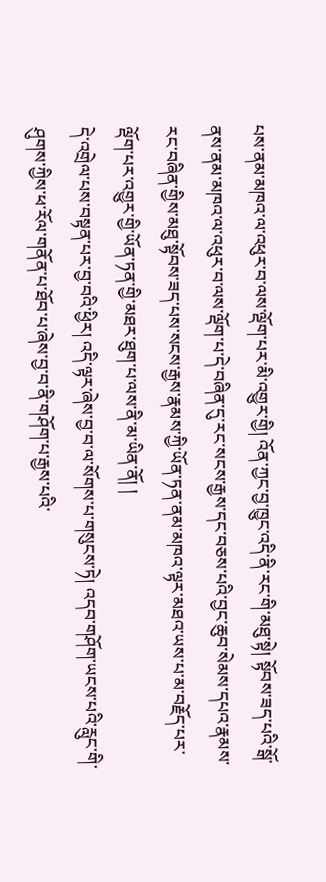པས་ནམ་མཁའ་ལ་འཕུར་བ་ལས་ལྡོག་པར་མི་འགྱུར་གྱི། འོན་ཀྱང་བྱ་ཁྱུང་འདི་ནི་རང་གི་མཐུ་སྟེ། སྟོབས་ཟད་པའི་སྒོ་ནས་ནམ་མཁའ་ལ་འཕུར་བ་ལས་ལྡོག་པ་དེ་བཞིན་དུ་རང་སངས་རྒྱས་དང་བཅས་པའི་བྱང་ཆུབ་སེམས་དཔའ་རྣམས་རང་བཞིན་གྱིས་མཐུ་སྟོབས་ཟད་པས་སངས་རྒྱས་རྣམས་ཀྱི་ཡོན་ཏན་ནམ་མཁའ་ལྟར་མཐའ་ཡས་པ་མ་བརྗོད་པར་ལྡོག་པར་འགྱུར་གྱི་ཡོན་ཏན་གྱི་མཐར་ཐུག་པ་ལས་ནི་མ་ཡིན་ནོ། །
དེ་འགྲེལ་པས་བསྟན་པར་བྱ་བའི་ཕྱིར། འདི་ལྟར་ཞེས་བྱ་བ་ལ་སོགས་པ་གསུངས་ཏེ། འདབ་གཤོག་ཡངས་པའི་རླུང་གི་ཤུགས་ཀྱིས་ཕ་རོལ་གནོན་པ་ཐོབ་པ་ཞེས་བྱ་བ་ནི་གཤོག་པ་རྒྱས་པའི་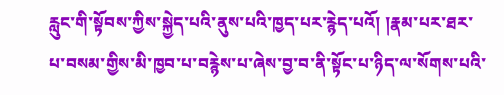རླུང་གི་སྟོབས་ཀྱིས་སྐྱེད་པའི་ནུས་པའི་ཁྱད་པར་རྙེད་པའོ། །རྣམ་པར་ཐར་པ་བསམ་གྱིས་མི་ཁྱབ་པ་བརྙེས་པ་ཞེས་བྱ་བ་ནི་སྟོང་པ་ཉིད་ལ་སོགས་པའི་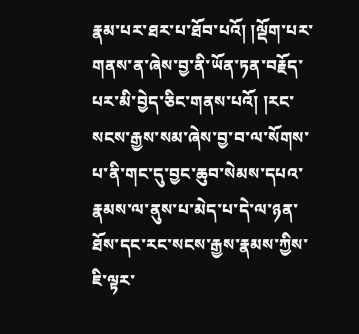རྣམ་པར་ཐར་པ་ཐོབ་པའོ། །ལྡོག་པར་གནས་ན་ཞེས་བྱ་ནི་ཡོན་ཏན་བརྗོད་པར་མི་བྱེད་ཅིང་གནས་པའོ། །རང་སངས་རྒྱས་སམ་ཞེས་བྱ་བ་ལ་སོགས་པ་ནི་གང་དུ་བྱང་ཆུབ་སེམས་དཔའ་རྣམས་ལ་ནུས་པ་མེད་པ་དེ་ལ་ཉན་ཐོས་དང་རང་སངས་རྒྱས་རྣམས་ཀྱིས་ཇི་ལྟར་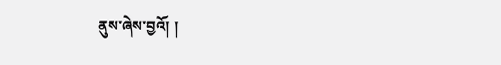ནུས་ཞེས་བྱའོ། །